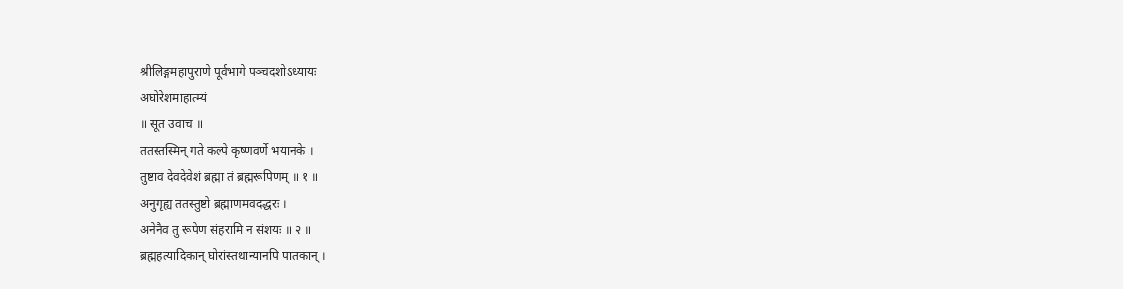श्रीलिङ्गमहापुराणे पूर्वभागे पञ्चदशोऽध्यायः
अघोरेशमाहात्म्यं
॥ सूत उवाच ॥
ततस्तस्मिन् गते कल्पे कृष्णवर्णे भयानके ।
तुष्टाव देवदेवेशं ब्रह्मा तं ब्रह्मरूपिणम् ॥ १ ॥
अनुगृह्य ततस्तुष्टो ब्रह्माणमवदद्धरः ।
अनेनैव तु रूपेण संहरामि न संशयः ॥ २ ॥
ब्रह्महत्यादिकान् घोरांस्तथान्यानपि पातकान् ।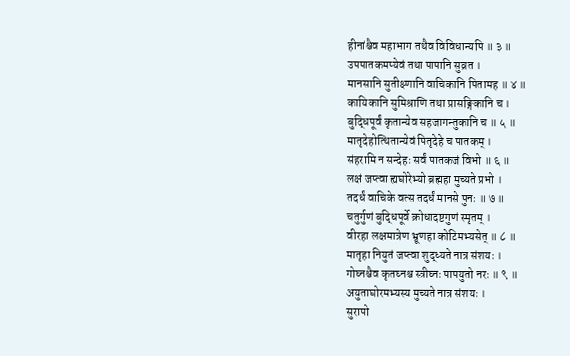हीनांश्चैव महाभाग तथैव विविधान्यपि ॥ ३ ॥
उपपातकमप्येवं तथा पापानि सुव्रत ।
मानसानि सुतीक्ष्णानि वाचिकानि पितामह ॥ ४ ॥
कायिकानि सुमिश्राणि तथा प्रासङ्गिकानि च ।
बुद्धिपूर्वं कृतान्येव सहजागन्तुकानि च ॥ ५ ॥
मातृदेहोत्थितान्येवं पितृदेहे च पातकम् ।
संहरामि न सन्देहः सर्वं पातकजं विभो ॥ ६ ॥
लक्षं जप्त्वा ह्यघोरेभ्यो ब्रह्महा मुच्यते प्रभो ।
तदर्धं वाचिके वत्स तदर्धं मानसे पुनः ॥ ७ ॥
चतुर्गुणं बुद्धिपूर्वे क्रोधादष्टगुणं स्मृतम् ।
वीरहा लक्षमात्रेण भ्रूणहा कोटिमभ्यसेत् ॥ ८ ॥
मातृहा नियुतं जप्त्वा शुद्ध्यते नात्र संशयः ।
गोघ्नश्चैव कृतघ्नश्च स्त्रीघ्नः पापयुतो नरः ॥ ९ ॥
अयुताघोरमभ्यस्य मुच्यते नात्र संशयः ।
सुरापो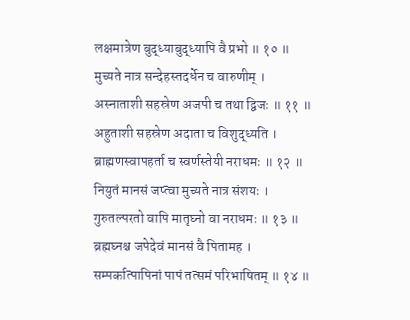लक्षमात्रेण बुद्ध्याबुद्ध्यापि वै प्रभो ॥ १० ॥
मुच्यते नात्र सन्देहस्तदर्धेन च वारुणीम् ।
अस्नाताशी सहस्रेण अजपी च तथा द्विजः ॥ ११ ॥
अहुताशी सहस्रेण अदाता च विशुद्ध्यति ।
ब्राह्मणस्वापहर्ता च स्वर्णस्तेयी नराधमः ॥ १२ ॥
नियुतं मानसं जप्त्वा मुच्यते नात्र संशयः ।
गुरुतल्परतो वापि मातृघ्नो वा नराधमः ॥ १३ ॥
ब्रह्मघ्नश्च जपेदेवं मानसं वै पितामह ।
सम्पर्कात्पापिनां पापं तत्समं परिभाषितम् ॥ १४ ॥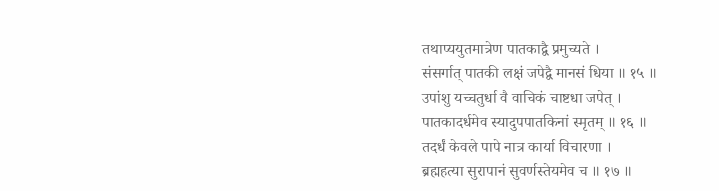तथाप्ययुतमात्रेण पातकाद्वै प्रमुच्यते ।
संसर्गात् पातकी लक्षं जपेद्वै मानसं धिया ॥ १५ ॥
उपांशु यच्चतुर्धा वै वाचिकं चाष्टधा जपेत् ।
पातकादर्धमेव स्यादुपपातकिनां स्मृतम् ॥ १६ ॥
तदर्धं केवले पापे नात्र कार्या विचारणा ।
ब्रह्महत्या सुरापानं सुवर्णस्तेयमेव च ॥ १७ ॥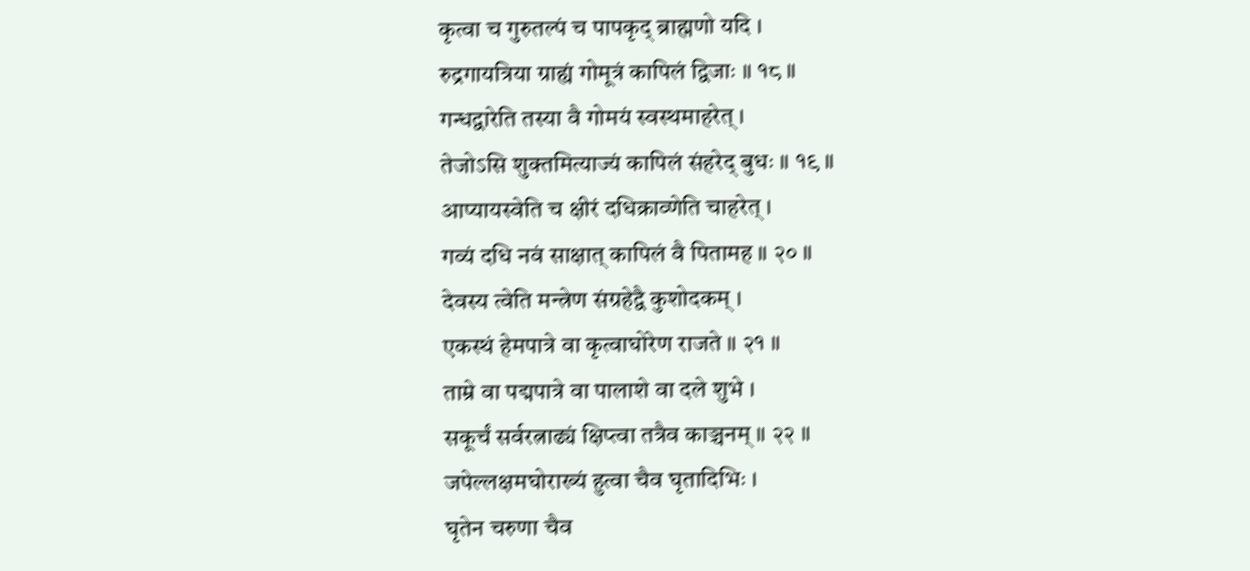कृत्वा च गुरुतल्पं च पापकृद् ब्राह्मणो यदि ।
रुद्रगायत्रिया ग्राह्यं गोमूत्रं कापिलं द्विजाः ॥ १८ ॥
गन्धद्वारेति तस्या वै गोमयं स्वस्थमाहरेत् ।
तेजोऽसि शुक्तमित्याज्यं कापिलं संहरेद् बुधः ॥ १९ ॥
आप्यायस्वेति च क्षीरं दधिक्राव्णेति चाहरेत् ।
गव्यं दधि नवं साक्षात् कापिलं वै पितामह ॥ २० ॥
देवस्य त्वेति मन्त्रेण संग्रहेद्वै कुशोदकम् ।
एकस्थं हेमपात्रे वा कृत्वाघोरेण राजते ॥ २१ ॥
ताम्रे वा पद्मपात्रे वा पालाशे वा दले शुभे ।
सकूर्चं सर्वरत्नाढ्यं क्षिप्त्वा तत्रैव काञ्चनम् ॥ २२ ॥
जपेल्लक्षमघोराख्यं हुत्वा चैव घृतादिभिः ।
घृतेन चरुणा चैव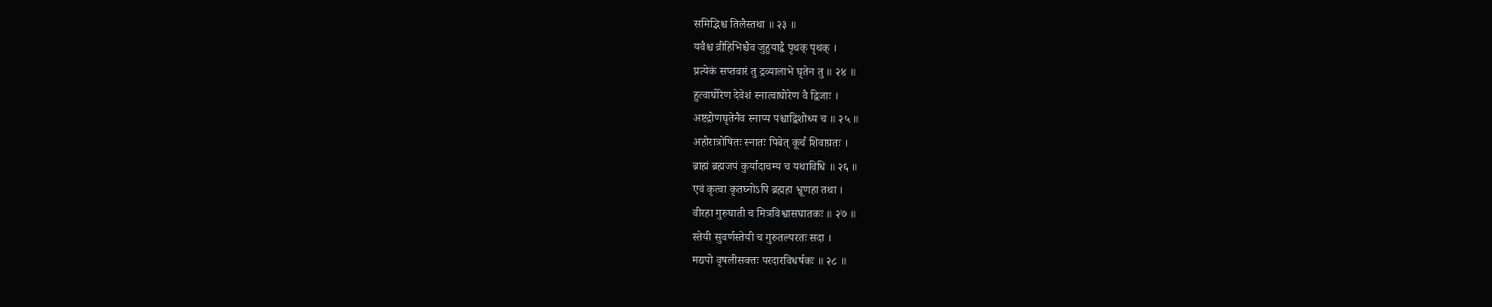समिद्भिश्च तिलैस्तथा ॥ २३ ॥
यवैश्च व्रीहिभिश्चैव जुहुयाद्वै पृथक् पृथक् ।
प्रत्येकं सप्तवारं तु द्रव्यालाभे घृतेन तु ॥ २४ ॥
हुत्वाघोरेण देवेशं स्नात्वाघोरेण वै द्विजाः ।
अष्टद्रोणघृतेनैव स्नाप्य पश्चाद्विशोध्य च ॥ २५ ॥
अहोरात्रोषितः स्नातः पिबेत् कूर्चं शिवाग्रतः ।
ब्राह्मं ब्रह्मजपं कुर्यादाचम्य च यथाविधि ॥ २६ ॥
एवं कृत्वा कृतघ्नोऽपि ब्रह्महा भ्रूणहा तथा ।
वीरहा गुरुघाती च मित्रविश्वासघातकः ॥ २७ ॥
स्तेयी सुवर्णस्तेयी च गुरुतल्परतः सदा ।
मद्यपो वृषलीसक्तः परदारविधर्षकः ॥ २८ ॥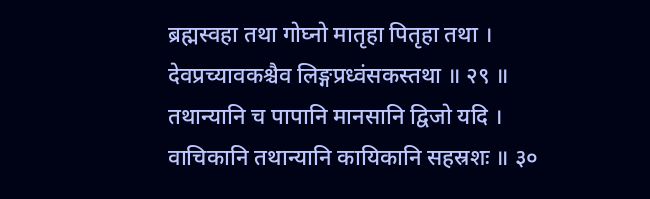ब्रह्मस्वहा तथा गोघ्नो मातृहा पितृहा तथा ।
देवप्रच्यावकश्चैव लिङ्गप्रध्वंसकस्तथा ॥ २९ ॥
तथान्यानि च पापानि मानसानि द्विजो यदि ।
वाचिकानि तथान्यानि कायिकानि सहस्रशः ॥ ३०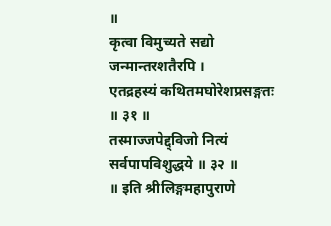॥
कृत्वा विमुच्यते सद्यो जन्मान्तरशतैरपि ।
एतद्रहस्यं कथितमघोरेशप्रसङ्गतः ॥ ३१ ॥
तस्माज्जपेद्द्विजो नित्यं सर्वपापविशुद्धये ॥ ३२ ॥
॥ इति श्रीलिङ्गमहापुराणे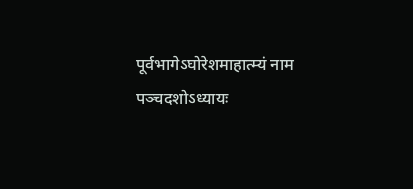पूर्वभागेऽघोरेशमाहात्म्यं नाम
पञ्चदशोऽध्यायः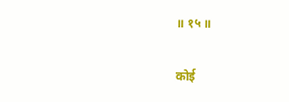॥ १५ ॥

कोई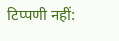टिप्पणी नहीं: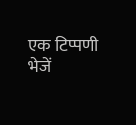एक टिप्पणी भेजें